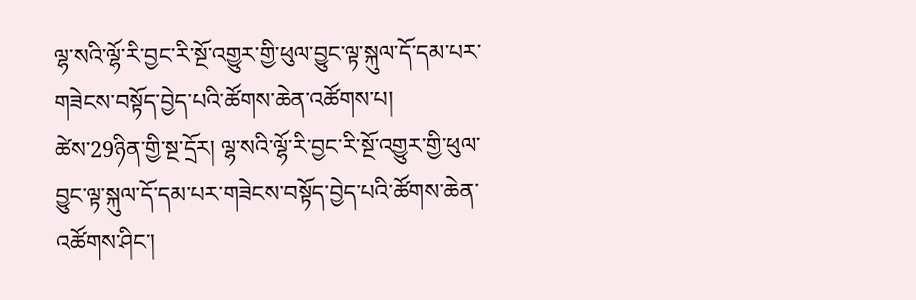ལྷ་སའི་ལྷོ་རི་བྱང་རི་སྔོ་འགྱུར་གྱི་ཕུལ་བྱུང་ལྟ་སྐུལ་དོ་དམ་པར་གཟེངས་བསྟོད་བྱེད་པའི་ཚོགས་ཆེན་འཚོགས་པ།
ཚེས་29ཉིན་གྱི་སྔ་དྲོར། ལྷ་སའི་ལྷོ་རི་བྱང་རི་སྔོ་འགྱུར་གྱི་ཕུལ་བྱུང་ལྟ་སྐུལ་དོ་དམ་པར་གཟེངས་བསྟོད་བྱེད་པའི་ཚོགས་ཆེན་འཚོགས་ཤིང་།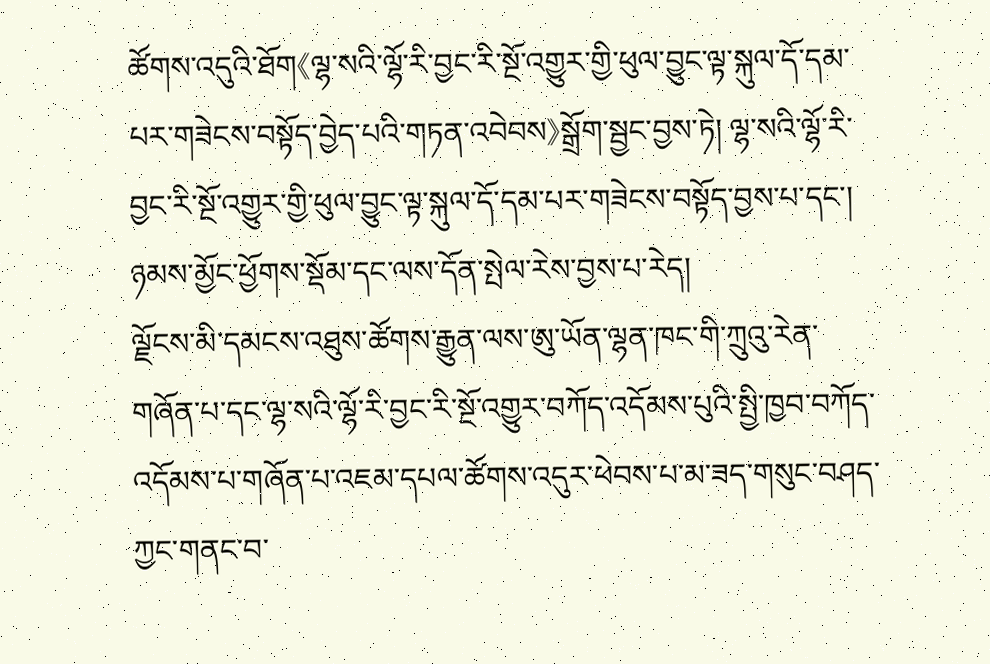ཚོགས་འདུའི་ཐོག《ལྷ་སའི་ལྷོ་རི་བྱང་རི་སྔོ་འགྱུར་གྱི་ཕུལ་བྱུང་ལྟ་སྐུལ་དོ་དམ་པར་གཟེངས་བསྟོད་བྱེད་པའི་གཏན་འབེབས》སྒྲོག་སྦྱང་བྱས་ཏེ། ལྷ་སའི་ལྷོ་རི་བྱང་རི་སྔོ་འགྱུར་གྱི་ཕུལ་བྱུང་ལྟ་སྐུལ་དོ་དམ་པར་གཟེངས་བསྟོད་བྱས་པ་དང་། ཉམས་མྱོང་ཕྱོགས་སྡོམ་དང་ལས་དོན་སྤེལ་རེས་བྱས་པ་རེད།
ལྗོངས་མི་དམངས་འཐུས་ཚོགས་རྒྱུན་ལས་ཨུ་ཡོན་ལྷན་ཁང་གི་ཀྲུའུ་རེན་གཞོན་པ་དང་ལྷ་སའི་ལྷོ་རི་བྱང་རི་སྔོ་འགྱུར་བཀོད་འདོམས་པུའི་སྤྱི་ཁྱབ་བཀོད་འདོམས་པ་གཞོན་པ་འཇམ་དཔལ་ཚོགས་འདུར་ཕེབས་པ་མ་ཟད་གསུང་བཤད་ཀྱང་གནང་བ་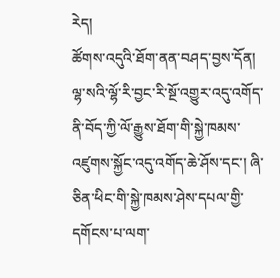རེད།
ཚོགས་འདུའི་ཐོག་ནན་བཤད་བྱས་དོན། ལྷ་སའི་ལྷོ་རི་བྱང་རི་སྔོ་འགྱུར་འདུ་འགོད་ནི་བོད་ཀྱི་ལོ་རྒྱུས་ཐོག་གི་སྐྱེ་ཁམས་འཛུགས་སྐྱོང་འདུ་འགོད་ཆེ་ཤོས་དང་། ཞི་ཅིན་ཕིང་གི་སྐྱེ་ཁམས་ཤེས་དཔལ་གྱི་དགོངས་པ་ལག་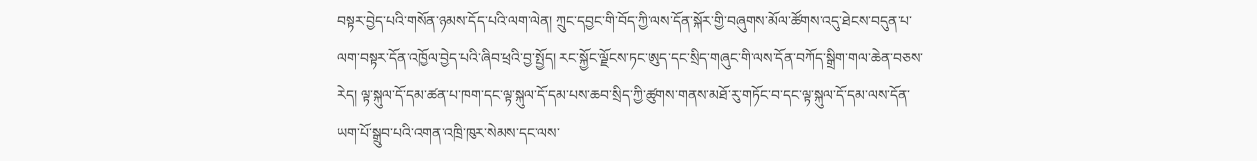བསྟར་བྱེད་པའི་གསོན་ཉམས་དོད་པའི་ལག་ལེན། ཀྲུང་དབྱང་གི་བོད་ཀྱི་ལས་དོན་སྐོར་གྱི་བཞུགས་མོལ་ཚོགས་འདུ་ཐེངས་བདུན་པ་ལག་བསྟར་དོན་འཁྱོལ་བྱེད་པའི་ཞིབ་ཕྲའི་བྱ་སྤྱོད། རང་སྐྱོང་ལྗོངས་ཏང་ཨུད་དང་སྲིད་གཞུང་གི་ལས་དོན་བཀོད་སྒྲིག་གལ་ཆེན་བཅས་རེད། ལྟ་སྐུལ་དོ་དམ་ཚན་པ་ཁག་དང་ལྟ་སྐུལ་དོ་དམ་པས་ཆབ་སྲིད་ཀྱི་ཚུགས་གནས་མཐོ་རུ་གཏོང་བ་དང་ལྟ་སྐུལ་དོ་དམ་ལས་དོན་ཡག་པོ་སྒྲུབ་པའི་འགན་འཁྲི་ཁུར་སེམས་དང་ལས་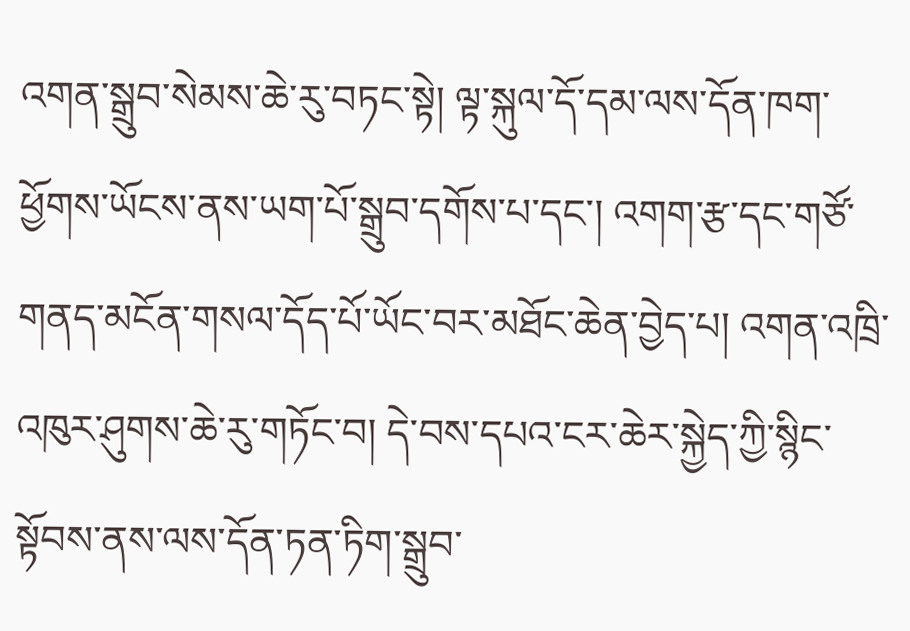འགན་སྒྲུབ་སེམས་ཆེ་རུ་བཏང་སྟེ། ལྟ་སྐུལ་དོ་དམ་ལས་དོན་ཁག་ཕྱོགས་ཡོངས་ནས་ཡག་པོ་སྒྲུབ་དགོས་པ་དང་། འགག་རྩ་དང་གཙོ་གནད་མངོན་གསལ་དོད་པོ་ཡོང་བར་མཐོང་ཆེན་བྱེད་པ། འགན་འཁྲི་འཁུར་ཤུགས་ཆེ་རུ་གཏོང་བ། དེ་བས་དཔའ་ངར་ཆེར་སྐྱེད་ཀྱི་སྙིང་སྟོབས་ནས་ལས་དོན་ཏན་ཏིག་སྒྲུབ་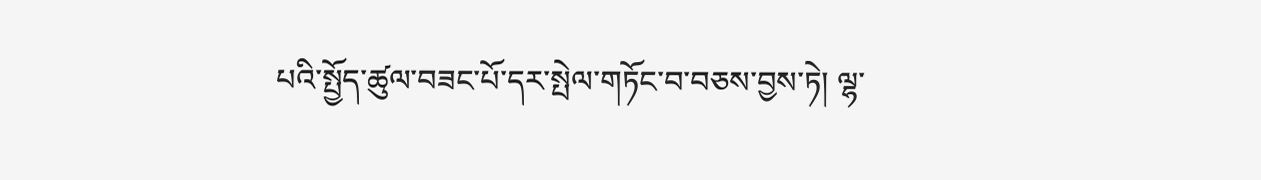པའི་སྤྱོད་ཚུལ་བཟང་པོ་དར་སྤེལ་གཏོང་བ་བཅས་བྱས་ཏེ། ལྷ་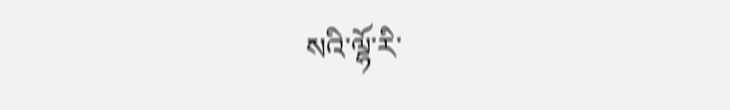སའི་ལྷོ་རི་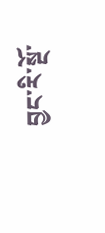བྱང་རི་སྔོ་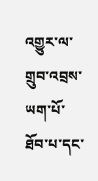འགྱུར་ལ་གྲུབ་འབྲས་ཡག་པོ་ཐོབ་པ་དང་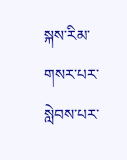སྐས་རིམ་གསར་པར་སླེབས་པར་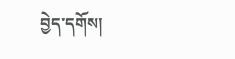བྱེད་དགོས།